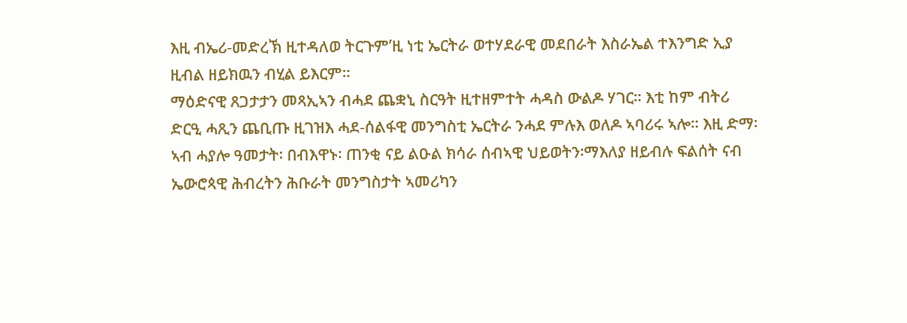እዚ ብኤሪ-መድረኽ ዚተዳለወ ትርጉም’ዚ ነቲ ኤርትራ ወተሃደራዊ መደበራት እስራኤል ተእንግድ ኢያ ዚብል ዘይክዉን ብሂል ይእርም።
ማዕድናዊ ጸጋታታን መጻኢኣን ብሓደ ጨቋኒ ስርዓት ዚተዘምተት ሓዳስ ውልዶ ሃገር። እቲ ከም ብትሪ ድርዒ ሓጺን ጨቢጡ ዚገዝእ ሓደ-ሰልፋዊ መንግስቲ ኤርትራ ንሓደ ምሉእ ወለዶ ኣባሪሩ ኣሎ። እዚ ድማ፡ ኣብ ሓያሎ ዓመታት፡ በብእዋኑ፡ ጠንቂ ናይ ልዑል ክሳራ ሰብኣዊ ህይወትን፡ማእለያ ዘይብሉ ፍልሰት ናብ ኤውሮጳዊ ሕብረትን ሕቡራት መንግስታት ኣመሪካን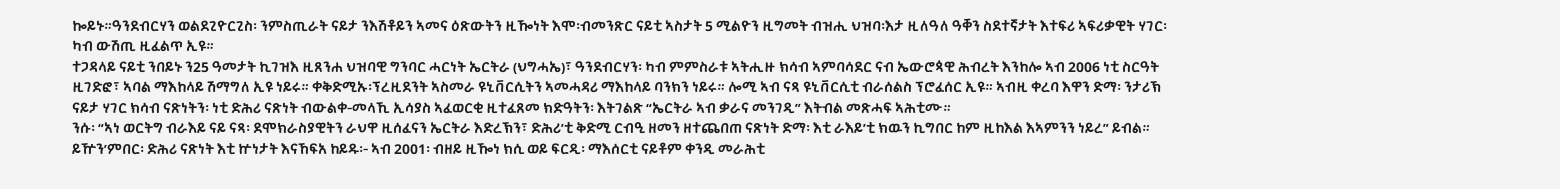ኰይኑ።ዓንደብርሃን ወልደጊዮርጊስ፡ ንምስጢራት ናይታ ንእሽቶይን ኣመና ዕጽውትን ዚዀነት እሞ፡ብመንጽር ናይቲ ኣስታት 5 ሚልዮን ዚግመት ብዝሒ ህዝባ፡እታ ዚለዓለ ዓቐን ስደተኛታት እተፍሪ ኣፍሪቃዊት ሃገር፡ካብ ውሽጢ ዚፈልጥ ኢዩ።
ተጋዳላይ ናይቲ ንበይኑ ን25 ዓመታት ኪገዝእ ዚጸንሐ ህዝባዊ ግንባር ሓርነት ኤርትራ (ህግሓኤ)፣ ዓንደብርሃን፡ ካብ ምምስራቱ ኣትሒዙ ክሳብ ኣምባሳደር ናብ ኤውሮጳዊ ሕብረት እንከሎ ኣብ 2006 ነቲ ስርዓት ዚገድፎ፣ ኣባል ማእከላይ ሽማግለ ኢዩ ነይሩ። ቀቅድሚኡ፡ፕረዚደንት ኣስመራ ዩኒቨርሲትን ኣመሓዳሪ ማእከላይ ባንክን ነይሩ። ሎሚ ኣብ ናጻ ዩኒቨርሲቲ ብራሰልስ ፕሮፈሰር ኢዩ። ኣብዚ ቀረባ እዋን ድማ፡ ንታሪኽ ናይታ ሃገር ክሳብ ናጽነትን፡ ነቲ ድሕሪ ናጽነት ብውልቀ-መላኺ ኢሳያስ ኣፈወርቂ ዚተፈጸመ ክድዓትን፡ እትገልጽ “ኤርትራ ኣብ ቃራና መንገዲ” እትብል መጽሓፍ ኣሕቲሙ።
ንሱ፡ “ኣነ ወርትግ ብራእይ ናይ ናጻ፡ ደሞክራስያዊትን ራህዋ ዚሰፈናን ኤርትራ እድረኽን፣ ድሕሪ’ቲ ቅድሚ ርብዒ ዘመን ዘተጨበጠ ናጽነት ድማ፡ እቲ ራእይ’ቲ ክዉን ኪግበር ከም ዚከእል እኣምንን ነይረ” ይብል። ይዅን’ምበር፡ ድሕሪ ናጽነት እቲ ኵነታት እናኸፍአ ከይዱ፡- ኣብ 2001፡ ብዘይ ዚዀነ ክሲ ወይ ፍርዲ፡ ማእሰርቲ ናይቶም ቀንዲ መራሕቲ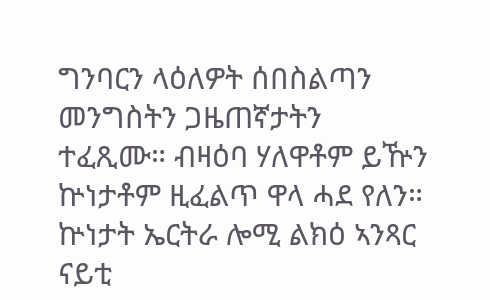ግንባርን ላዕለዎት ሰበስልጣን መንግስትን ጋዜጠኛታትን ተፈጺሙ። ብዛዕባ ሃለዋቶም ይዅን ኵነታቶም ዚፈልጥ ዋላ ሓደ የለን።
ኵነታት ኤርትራ ሎሚ ልክዕ ኣንጻር ናይቲ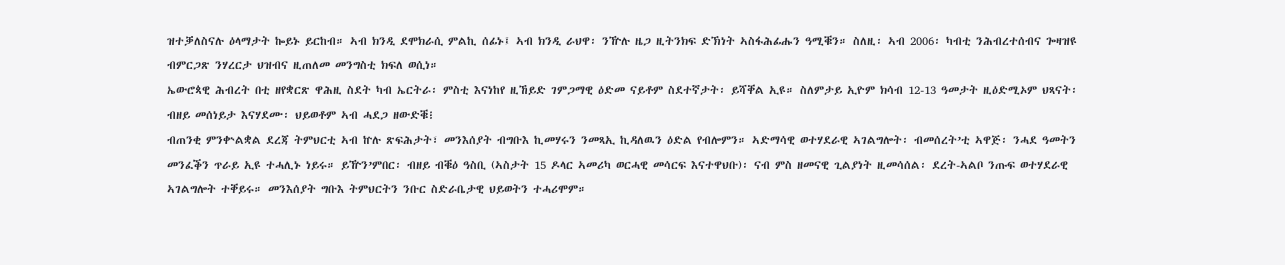ዝተቓለስናሉ ዕላማታት ኰይኑ ይርከብ። ኣብ ክንዲ ደሞክራሲ ምልኪ ሰፊኑ፤ ኣብ ክንዲ ራህዋ፡ ንዅሉ ዜጋ ዚትንክፍ ድኽነት ኣስፋሕፊሑን ዓሚቑን። ስለዚ፡ ኣብ 2006፡ ካብቲ ንሕብረተሰብና ጐዛዝዩ ብምርጋጽ ንሃረርታ ህዝብና ዚጠለመ መንግስቲ ክፍለ ወሲነ።
ኤውሮጳዊ ሕብረት በቲ ዘየቋርጽ ዋሕዚ ስደት ካብ ኤርትራ፡ ምስቲ እናነከየ ዚኸይድ ገምጋማዊ ዕድመ ናይቶም ስደተኛታት፡ ይሻቐል ኢዩ። ስለምታይ ኢዮም ክሳብ 12-13 ዓመታት ዚዕድሚኦም ህጻናት፡ ብዘይ መሰነይታ እናሃደሙ፡ ህይወቶም ኣብ ሓደጋ ዘውድቑ፧
ብጠንቂ ምንቍልቋል ደረጃ ትምህርቲ ኣብ ኵሉ ጽፍሕታት፣ መንእሰያት ብግቡእ ኪመሃሩን ንመጻኢ ኪዳለዉን ዕድል የብሎምን። ኣድማሳዊ ወተሃደራዊ ኣገልግሎት፡ ብመሰረት’ቲ ኣዋጅ፡ ንሓደ ዓመትን መንፈቕን ጥራይ ኢዩ ተሓሊኑ ነይሩ። ይዅን’ምበር፡ ብዘይ ብቑዕ ዓስቢ (ኣስታት 15 ዶላር ኣመሪካ ወርሓዊ መሳርፍ እናተዋህቡ)፡ ናብ ምስ ዘመናዊ ጊልያነት ዚመሳሰል፡ ደረት-ኣልቦ ንጡፍ ወተሃደራዊ ኣገልግሎት ተቐይሩ። መንእሰያት ግቡእ ትምህርትን ንቡር ስድራቤታዊ ህይወትን ተሓሪሞም።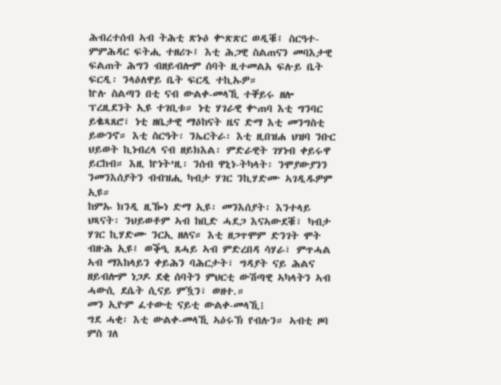ሕብረተሰብ ኣብ ትሕቲ ጽኑዕ ቍጽጽር ወዲቑ፤ ስርዓተ-ምምሕዳር ፍትሒ ተዘሪጉ፤ እቲ ሕጋዊ ስልጠናን መባእታዊ ፍልጠት ሕግን ብዘይብሎም ሰባት ዚተመልአ ፍሉይ ቤት ፍርዲ፡ ንላዕለዋይ ቤት ፍርዲ ተኪኡዎ።
ኵሉ ስልጣን በቲ ናብ ውልቀ-መላኺ ተቐይሩ ዘሎ ፕረዚደንት ኢዩ ተገቢቱ። ነቲ ሃገራዊ ቍጠባ እቲ ግንባር ይቈጻጸሮ፣ ነቲ ዘቤታዊ ማዕከናት ዜና ድማ እቲ መንግስቲ ይውንኖ። እቲ ስርዓት፡ ንኤርትራ፡ እቲ ዚበዝሐ ህዝባ ንቡር ህይወት ኪነብረላ ናብ ዘይክእል፡ ምድራዊት ገሃነብ ቀይሩዋ ይርከብ። እዚ ኵነት’ዚ፡ ንሰብ ዋኒነ-ትካላት፡ ንሞያውያንን ንመንእሰያትን ብብዝሒ ካብታ ሃገር ንኪሃድሙ ኣገዲዱዎም ኢዩ።
ከምኡ ክንዲ ዚዀነ ድማ ኢዩ፡ መንእሰያት፡ እንተላይ ህጻናት፡ ንህይወቶም ኣብ ከቢድ ሓደጋ እናኣውደቑ፣ ካብታ ሃገር ኪሃድሙ ንርኢ ዘለና። እቲ ዘጋጥሞም ድንገት ሞት ብዙሕ ኢዩ፤ ወቕዒ ጸሓይ ኣብ ምድረበዳ ሳሃራ፣ ምጥሓል ኣብ ማእከላይን ቀይሕን ባሕርታት፣ ግዳያት ናይ ሕልና ዘይብሎም ነጋዶ ደቂ ሰባትን ምህርቲ ውሽጣዊ ኣካላትን ኣብ ሓውሲ ደሴት ሲናይ ምዃን፣ ወዘተ.።
መን ኢዮም ፈተውቲ ናይቲ ውልቀ-መላኺ፧
ግደ ሓቂ፡ እቲ ውልቀ-መላኺ ኣዕሩኽ የብሉን። ኣብቲ ዞባ ምስ ገለ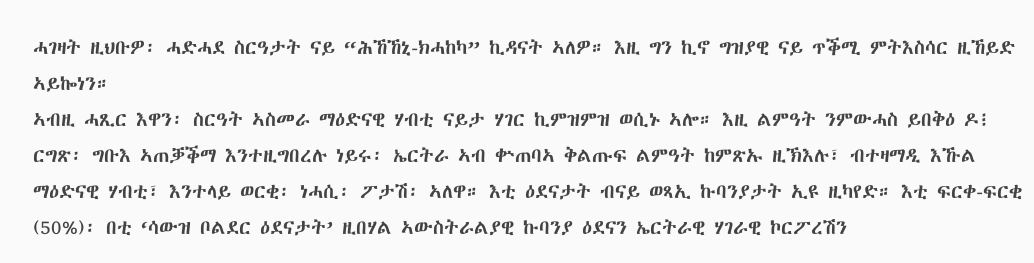ሓገዛት ዚህቡዎ፡ ሓድሓደ ስርዓታት ናይ “ሕኸኸኒ-ክሓከካ” ኪዳናት ኣለዎ። እዚ ግን ኪኖ ግዝያዊ ናይ ጥቕሚ ምትእስሳር ዚኸይድ ኣይኰነን።
ኣብዚ ሓጺር እዋን፡ ስርዓት ኣስመራ ማዕድናዊ ሃብቲ ናይታ ሃገር ኪምዝምዝ ወሲኑ ኣሎ። እዚ ልምዓት ንምውሓስ ይበቅዕ ዶ፧
ርግጽ፡ ግቡእ ኣጠቓቕማ እንተዚግበረሉ ነይሩ፡ ኤርትራ ኣብ ቍጠባኣ ቅልጡፍ ልምዓት ከምጽኡ ዚኽእሉ፣ ብተዛማዲ እኹል ማዕድናዊ ሃብቲ፣ እንተላይ ወርቂ፡ ነሓሲ፡ ፖታሽ፡ ኣለዋ። እቲ ዕደናታት ብናይ ወጻኢ ኩባንያታት ኢዩ ዚካየድ። እቲ ፍርቀ-ፍርቂ (50%)፡ በቲ ‘ሳውዝ ቦልደር ዕደናታት’ ዚበሃል ኣውስትራልያዊ ኩባንያ ዕደናን ኤርትራዊ ሃገራዊ ኮርፖረሽን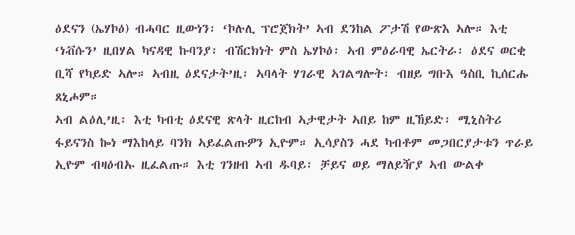ዕደናን (ኤሃኮዕ) ብሓባር ዚውነን፡ ‘ኮሉሊ ፕሮጀክት’ ኣብ ደንከል ፖታሽ የውጽእ ኣሎ። እቲ ‘ነቭሱን’ ዚበሃል ካናዳዊ ኩባንያ፡ ብሽርክነት ምስ ኤሃኮዕ፡ ኣብ ምዕራባዊ ኤርትራ፡ ዕደና ወርቂ ቢሻ የካይድ ኣሎ። ኣብዚ ዕደናታት’ዚ፡ ኣባላት ሃገራዊ ኣገልግሎት፡ ብዘይ ግቡእ ዓስቢ ኪሰርሑ ጸኒሖም።
ኣብ ልዕሊ’ዚ፡ እቲ ካብቲ ዕደናዊ ጽላት ዚርከብ ኣታዊታት ኣበይ ከም ዚኸይድ፡ ሚኒስትሪ ፋይናንስ ኰነ ማእከላይ ባንክ ኣይፈልጡዎን ኢዮም። ኢሳያስን ሓደ ካብቶም መጋበርያታቱን ጥራይ ኢዮም ብዛዕብኡ ዚፈልጡ። እቲ ገንዘብ ኣብ ዱባይ፡ ቻይና ወይ ማለይዥያ ኣብ ውልቀ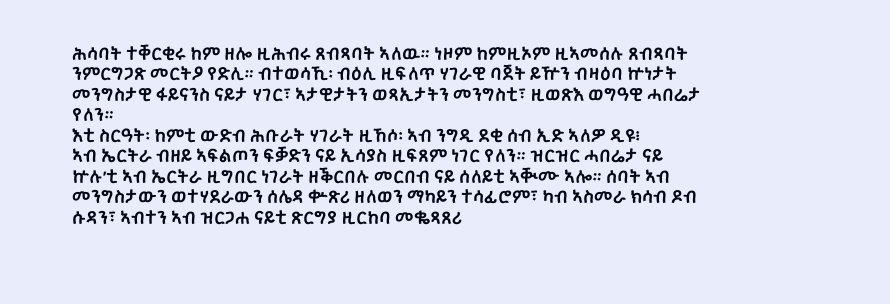ሕሳባት ተቐርቂሩ ከም ዘሎ ዚሕብሩ ጸብጻባት ኣለዉ። ነዞም ከምዚኦም ዚኣመሰሉ ጸብጻባት ንምርግጋጽ መርትዖ የድሊ። ብተወሳኺ፡ ብዕሊ ዚፍለጥ ሃገራዊ ባጀት ይዅን ብዛዕባ ኵነታት መንግስታዊ ፋይናንስ ናይታ ሃገር፣ ኣታዊታትን ወጻኢታትን መንግስቲ፣ ዚወጽእ ወግዓዊ ሓበሬታ የለን።
እቲ ስርዓት፡ ከምቲ ውድብ ሕቡራት ሃገራት ዚኸሶ፡ ኣብ ንግዲ ደቂ ሰብ ኢድ ኣለዎ ዲዩ፧
ኣብ ኤርትራ ብዘይ ኣፍልጦን ፍቓድን ናይ ኢሳያስ ዚፍጸም ነገር የለን። ዝርዝር ሓበሬታ ናይ ኵሉ’ቲ ኣብ ኤርትራ ዚግበር ነገራት ዘቕርበሉ መርበብ ናይ ሰለይቲ ኣቚሙ ኣሎ። ሰባት ኣብ መንግስታውን ወተሃደራውን ሰሌዳ ቍጽሪ ዘለወን ማካይን ተሳፊሮም፣ ካብ ኣስመራ ክሳብ ዶብ ሱዳን፣ ኣብተን ኣብ ዝርጋሐ ናይቲ ጽርግያ ዚርከባ መቈጻጸሪ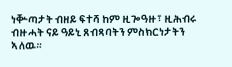ነቝጣታት ብዘይ ፍተሻ ከም ዚጐዓዙ፣ ዚሕብሩ ብዙሓት ናይ ዓይኒ ጸብጻባትን ምስክርነታትን ኣለዉ።